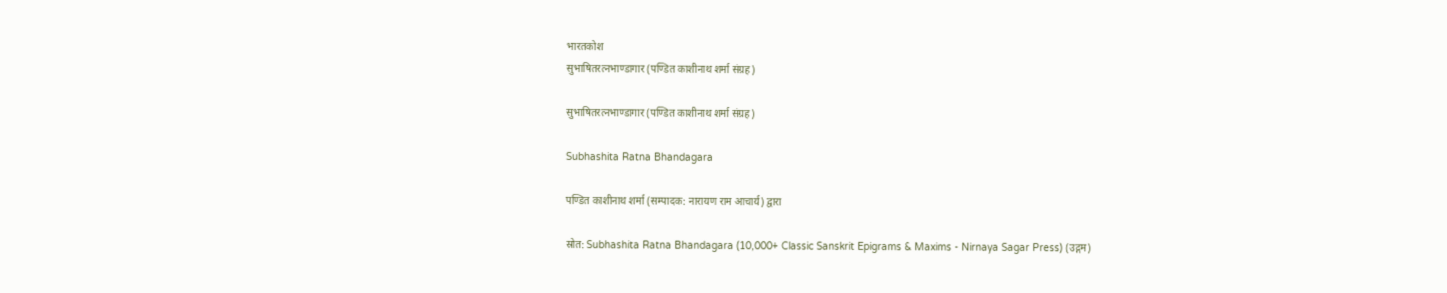भारतकोश
सुभाषितरत्नभाण्डागार (पण्डित काशीनाथ शर्मा संग्रह)

सुभाषितरत्नभाण्डागार (पण्डित काशीनाथ शर्मा संग्रह)

Subhashita Ratna Bhandagara

पण्डित काशीनाथ शर्मा (सम्पादक: नारायण राम आचार्य) द्वारा

स्रोत: Subhashita Ratna Bhandagara (10,000+ Classic Sanskrit Epigrams & Maxims - Nirnaya Sagar Press) (उद्गम)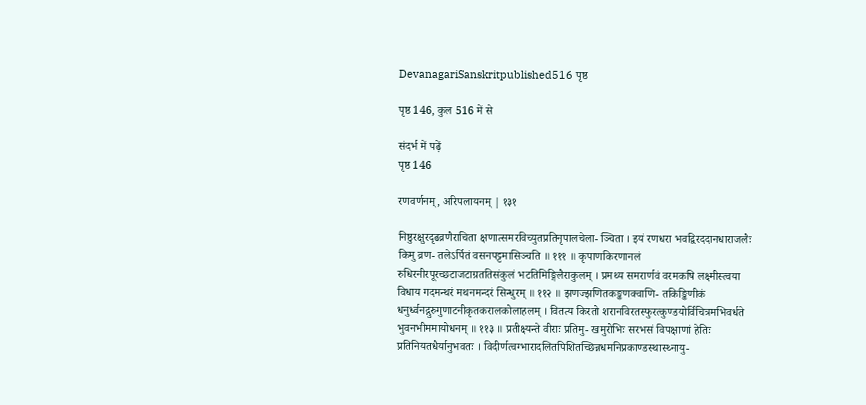DevanagariSanskritpublished516 पृष्ठ

पृष्ठ 146, कुल 516 में से

संदर्भ में पढ़ें
पृष्ठ 146

रणवर्णनम्, अरिपलायनम् | १३१

निष्ठुरक्षुरदृढव्रणैराचिता क्षणात्समरविच्युतप्रतिनृपालचेला- ञ्चिता । इयं रणधरा भवद्विरददानधाराजलैः किमु व्रण- तलेऽर्पितं वसनपट्टमासिञ्चति ॥ १११ ॥ कृपाणकिरणानलं रुधिरनीरपूरच्छटाजटाग्रततिसंकुलं भटतिमिङ्गिलैराकुलम् । प्रमथ्य समरार्णवं वरमकषि लक्ष्मीस्त्वया विधाय गदमन्थरं मथनमन्दरं सिन्धुरम् ॥ ११२ ॥ झणज्झणितकङ्कणक्वाणि- तकिङ्किणीकं धनुर्ध्वनद्गुरुगुणाटनीकृतकरालकोलाहलम् । वितत्य किरतो शरानविरतस्फुरत्कुण्डयोर्विचित्रमभिवर्धते भुवनभीममायोधनम् ॥ ११३ ॥ प्रतीक्ष्यन्ते वीराः प्रतिमु- खमुरोभिः सरभसं विपक्षाणां हेतिः प्रतिनियतधैर्यानुभवतः । विदीर्णत्वग्भारादलितपिशितच्छिन्नधमनिप्रकाण्डस्थास्थ्नायु-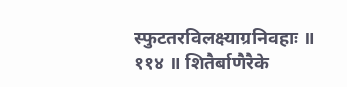स्फुटतरविलक्ष्याग्रनिवहाः ॥ ११४ ॥ शितैर्बाणैरैके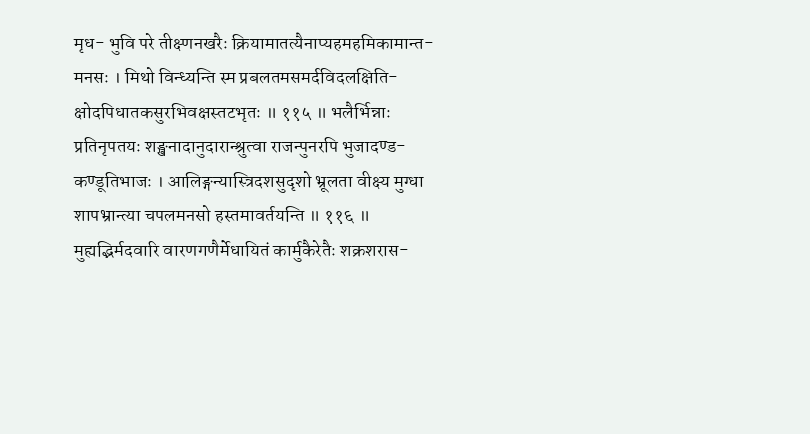मृध- भुवि परे तीक्ष्णनखरैः क्रियामातत्यैनाप्यहमहमिकामान्त- मनसः । मिथो विन्ध्यन्ति स्म प्रबलतमसमर्दविदलक्षिति- क्षोदपिधातकसुरभिवक्षस्तटभृतः ॥ ११५ ॥ भलैर्भिन्नाः प्रतिनृपतयः शङ्खनादानुदारान्श्रुत्वा राजन्पुनरपि भुजादण्ड- कण्डूतिभाजः । आलिङ्गन्यास्त्रिदशसुदृशो भ्रूलता वीक्ष्य मुग्धा शापभ्रान्त्या चपलमनसो हस्तमावर्तयन्ति ॥ ११६ ॥ मुह्यद्भिर्मदवारि वारणगणैर्मेधायितं कार्मुकैरेतैः शक्रशरास-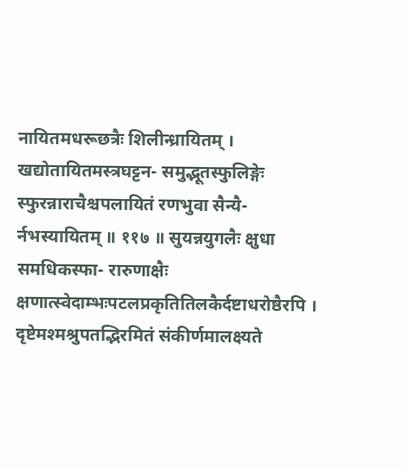नायितमधरूछत्रैः शिलीन्ध्रायितम् । खद्योतायितमस्त्रघट्टन- समुद्भूतस्फुलिङ्गेः स्फुरन्नाराचैश्चपलायितं रणभुवा सैन्यै- र्नभस्यायितम् ॥ ११७ ॥ सुयन्नयुगलैः क्षुधा समधिकस्फा- रारुणाक्षैः क्षणात्स्वेदाम्भःपटलप्रकृतितिलकैर्दष्टाधरोष्ठैरपि । दृष्टेमश्मश्रुपतद्भिरमितं संकीर्णमालक्ष्यते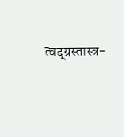त्वद्ग्रस्तास्त्र-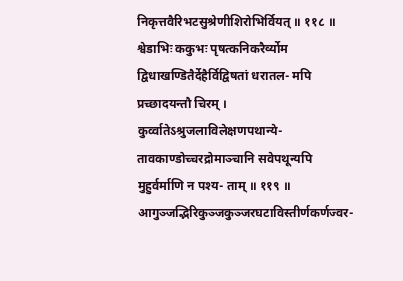निकृत्तवैरिभटसुश्रेणीशिरोभिर्वियत् ॥ ११८ ॥ श्वेडाभिः ककुभः पृषत्कनिकरैर्व्योम द्विधाखण्डितैर्देहैर्विद्विषतां धरातल- मपि प्रच्छादयन्तौ चिरम् । कुर्व्वातेऽश्रुजलाविलेक्षणपथान्ये- तावकाण्डोच्चरद्रोमाञ्चानि सवेपथून्यपि मुहुर्वर्माणि न पश्य- ताम् ॥ ११९ ॥ आगुञ्जद्भिरिकुञ्जकुञ्जरघटाविस्तीर्णकर्णज्वर-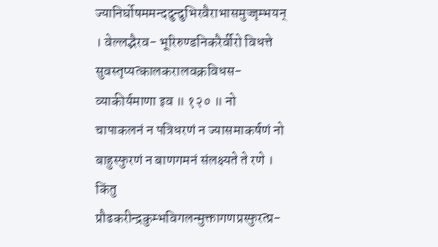ज्यानिर्घोषममन्ददुन्दुभिरवैराभासमुज्जृम्भयन् । वेल्लद्भैरव- भूरिरुण्डनिकरैर्वीरो विधत्ते सुवस्तृप्यत्कालकरालवक्रविधस- व्याकीर्यमाणा इव ॥ १२० ॥ नो चापाकलनं न पत्रिधरणं न ज्यासमाकर्षणं नो बाहुस्फुरणं न बाणगमनं संलक्ष्यते ते रणे । किंतु प्रौढकरीन्द्रकुम्भविगलन्मुक्तागणप्रस्फुरत्प्र-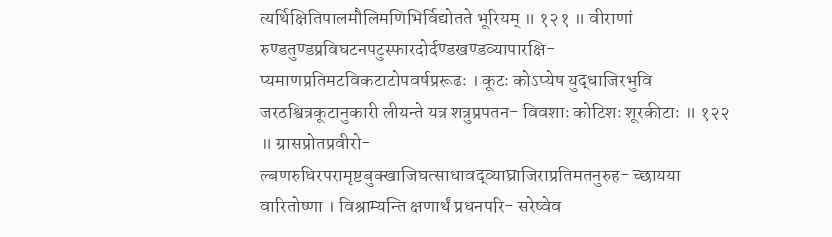त्यर्थिक्षितिपालमौलिमणिभिर्विद्योतते भूरियम् ॥ १२१ ॥ वीराणां रुण्डतुण्डप्रविघटनपटुस्फारदोर्दण्डखण्डव्यापारक्षि- प्यमाणप्रतिमटविकटाटोपवर्षप्ररूढः । कूटः कोऽप्येष युद्धाजिरभुवि जरठश्वित्रकूटानुकारी लीयन्ते यत्र शत्रुप्रपतन- विवशाः कोटिशः शूरकीटाः ॥ १२२ ॥ ग्रासप्रोतप्रवीरो- ल्बणरुधिरपरामृष्टबुक्खाजिघत्साधावद्व्याघ्राजिराप्रतिमतनुरुह- च्छायया वारितोष्णा । विश्राम्यन्ति क्षणार्थं प्रधनपरि- सरेष्वेव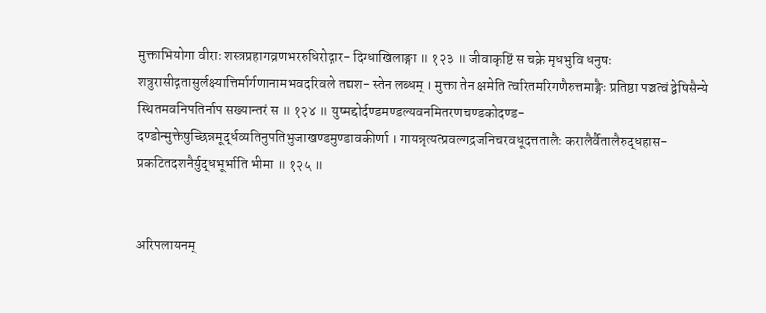मुक्ताभियोगा वीराः शस्त्रप्रहागव्रणभररुधिरोद्गार- दिग्धाखिलाङ्गा ॥ १२३ ॥ जीवाकृष्टिं स चक्रे मृधभुवि धनुषः शत्रुरासीद्गतासुर्लक्ष्यात्तिर्मार्गणानामभवदरिवले तद्यश- स्तेन लब्धम् । मुक्ता तेन क्षमेति त्वरितमरिगणैरुत्तमाङ्गैः प्रतिष्ठा पञ्चत्वं द्वेषिसैन्ये स्थितमवनिपतिर्नाप सख्यान्तरं स ॥ १२४ ॥ युष्मद्दोर्दण्डमण्डल्यवनमितरणचण्डकोदण्ड- दण्डोन्मुक्तेषुच्छिन्नमूर्द्धव्यतिनुपतिभुजाखण्डमुण्डावकीर्णा । गायन्नृत्यत्प्रवल्गद्रजनिचरवधूदत्ततालैः करालैर्वैतालैरुद्धहास- प्रकटितदशनैर्युद्धभूर्भाति भीमा ॥ १२५ ॥


अरिपलायनम्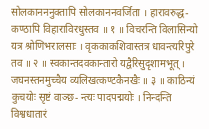सोलकानननुक्तापि सोलकाननवर्जिता । हारावरुद्ध- कण्ठापि विहाराविरधुस्तव ॥ १ ॥ विचरन्ति विलासिन्यो यत्र श्रोणिभरालसाः । वृककाकशिवास्तत्र धावन्त्यरिपुरे तव ॥ २ ॥ स्वकान्तदवकान्तारो यद्वैरिसुदृशामभूत् । जघनस्तनमुच्चैय व्यलिखत्कण्टकैनखैः ॥ ३ ॥ काठिन्यं कुचयोः सृष्टं वाञ्छ- न्त्यः पादपद्मयोः । निन्दन्ति विश्वधातारं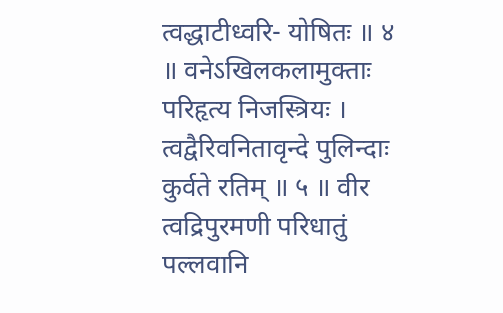त्वद्धाटीध्वरि- योषितः ॥ ४ ॥ वनेऽखिलकलामुक्ताः परिहृत्य निजस्त्रियः । त्वद्वैरिवनितावृन्दे पुलिन्दाः कुर्वते रतिम् ॥ ५ ॥ वीर त्वद्रिपुरमणी परिधातुं पल्लवानि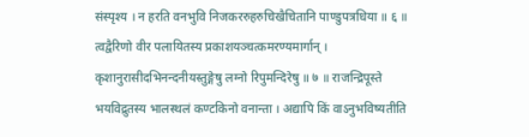संस्पृश्य । न हरति वनभुवि निजकररुहरुचिखैचितानि पाण्डुपत्रधिया ॥ ६ ॥ त्वद्वैरिणो वीर पलायितस्य प्रकाशयञ्चत्कमरण्यमार्गान् । कृशानुरासीदभिनन्दनीयस्तुङ्गेषु लग्नो रिपुमन्दिरेषु ॥ ७ ॥ राजन्द्रिपूस्ते भयविद्रुतस्य भालस्थलं कण्टकिनो वनान्ता । अद्यापि किं वाऽनुभविष्यतीति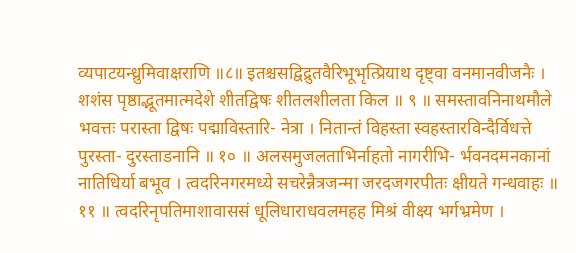व्यपाटयन्ध्रुमिवाक्षराणि ॥८॥ इतश्चसद्विद्रुतवैरिभूभृत्प्रियाथ दृष्ट्वा वनमानवीजनैः । शशंस पृष्ठाद्भूतमात्मदेशे शीतद्विषः शीतलशीलता किल ॥ ९ ॥ समस्तावनिनाथमौले भवत्तः परास्ता द्विषः पद्माविस्तारि- नेत्रा । नितान्तं विहस्ता स्वहस्तारविन्दैर्विधत्ते पुरस्ता- दुरस्ताडनानि ॥ १० ॥ अलसमुजलताभिर्नाहतो नागरीभि- र्भवनदमनकानां नातिधिर्या बभूव । त्वदरिनगरमध्ये सचरेन्नैत्रजन्मा जरदजगरपीतः क्षीयते गन्धवाहः ॥ ११ ॥ त्वदरिनृपतिमाशावाससं धूलिधाराधवलमहह मिश्रं वीक्ष्य भर्गभ्रमेण ।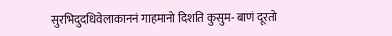सुरभिदुदधिवेलाकाननं गाहमानो दिशति कुसुम- बाणं दूरतो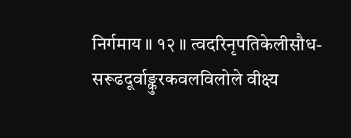निर्गमाय ॥ १२ ॥ त्वदरिनृपतिकेलीसौध- सरूढदूर्वाङ्कुरकवलविलोले वीक्ष्य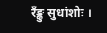रँङ्कु सुधांशोः ।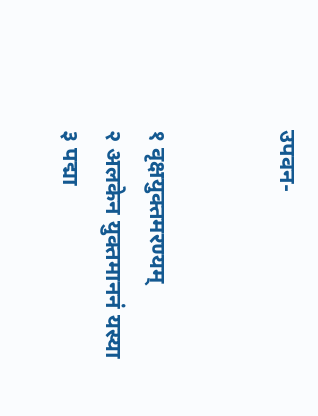उपवन-


१ वृक्षयुक्तमरण्यम्
२ अलकेन युक्तमाननं यस्या
३ पद्मा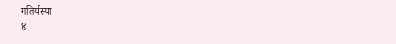गतिर्यस्या
४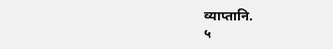व्याप्तानि.
५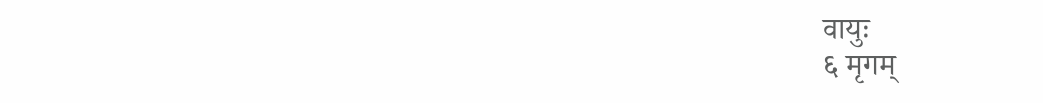वायुः
६ मृगम्